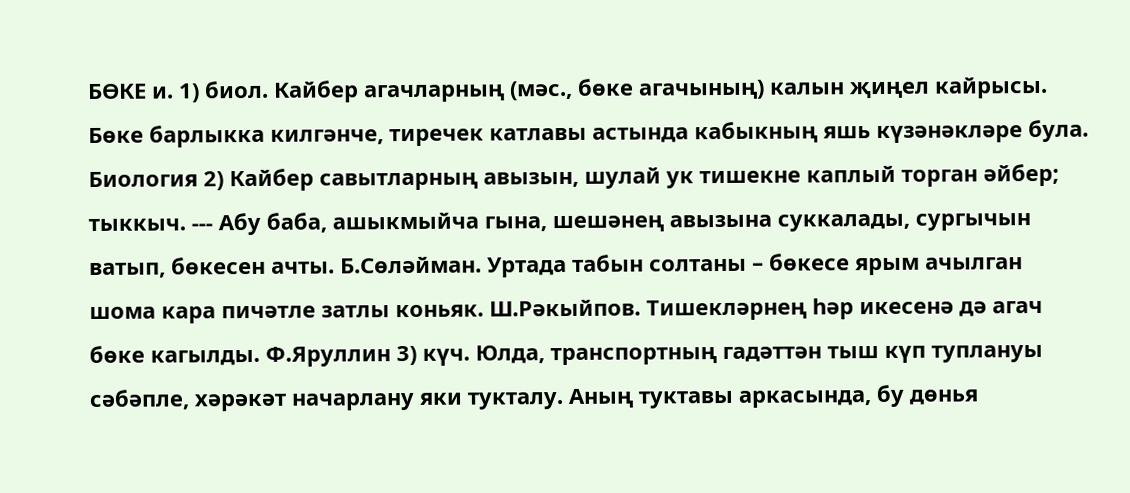БӨКЕ и. 1) биол. Кайбер агачларның (мәс., бөке агачының) калын җиңел кайрысы. Бөке барлыкка килгәнче, тиречек катлавы астында кабыкның яшь күзәнәкләре була. Биология 2) Кайбер савытларның авызын, шулай ук тишекне каплый торган әйбер; тыккыч. --- Абу баба, ашыкмыйча гына, шешәнең авызына суккалады, сургычын ватып, бөкесен ачты. Б.Сөләйман. Уртада табын солтаны – бөкесе ярым ачылган шома кара пичәтле затлы коньяк. Ш.Рәкыйпов. Тишекләрнең һәр икесенә дә агач бөке кагылды. Ф.Яруллин 3) күч. Юлда, транспортның гадәттән тыш күп туплануы сәбәпле, хәрәкәт начарлану яки тукталу. Аның туктавы аркасында, бу дөнья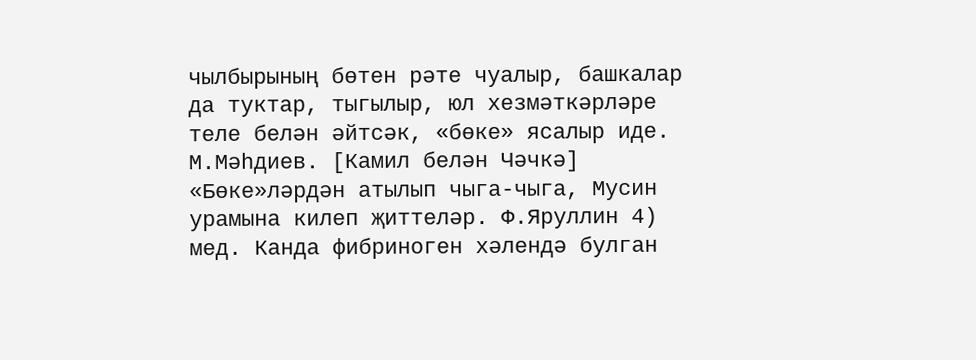чылбырының бөтен рәте чуалыр, башкалар да туктар, тыгылыр, юл хезмәткәрләре теле белән әйтсәк, «бөке» ясалыр иде. М.Мәһдиев. [Камил белән Чәчкә] «Бөке»ләрдән атылып чыга-чыга, Мусин урамына килеп җиттеләр. Ф.Яруллин 4) мед. Канда фибриноген хәлендә булган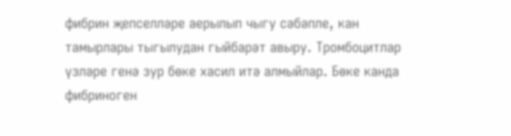фибрин җепселләре аерылып чыгу сәбәпле, кан тамырлары тыгылудан гыйбарәт авыру. Тромбоцитлар үзләре генә зур бөке хасил итә алмыйлар. Бөке канда фибриноген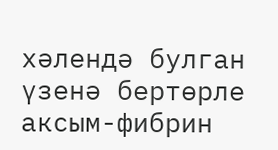хәлендә булган үзенә бертөрле аксым-фибрин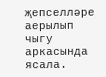җепселләре аерылып чыгу аркасында ясала.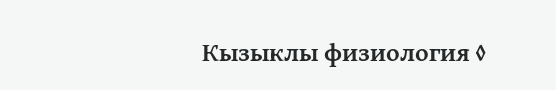Кызыклы физиология ◊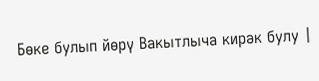Бөке булып йөрү Вакытлыча кирәк булу |